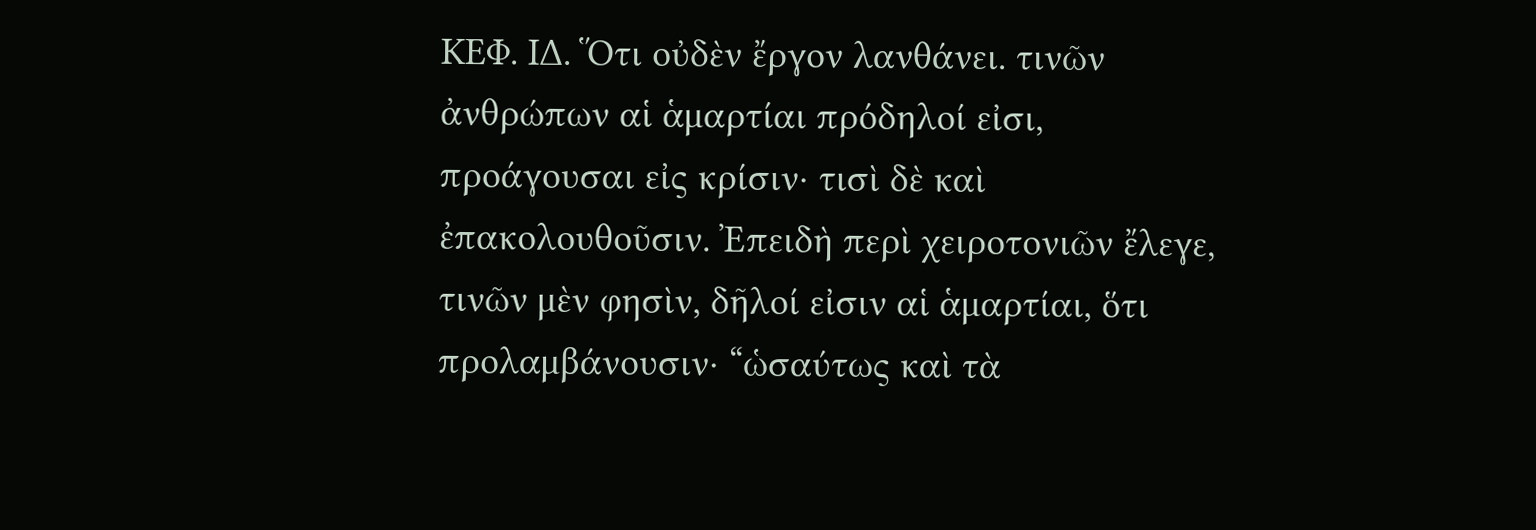ΚΕΦ. ΙΔ. Ὅτι οὐδὲν ἔργον λανθάνει. τινῶν ἀνθρώπων αἱ ἁμαρτίαι πρόδηλοί εἰσι, προάγουσαι εἰς κρίσιν· τισὶ δὲ καὶ ἐπακολουθοῦσιν. Ἐπειδὴ περὶ χειροτονιῶν ἔλεγε, τινῶν μὲν φησὶν, δῆλοί εἰσιν αἱ ἁμαρτίαι, ὅτι προλαμβάνουσιν· “ὡσαύτως καὶ τὰ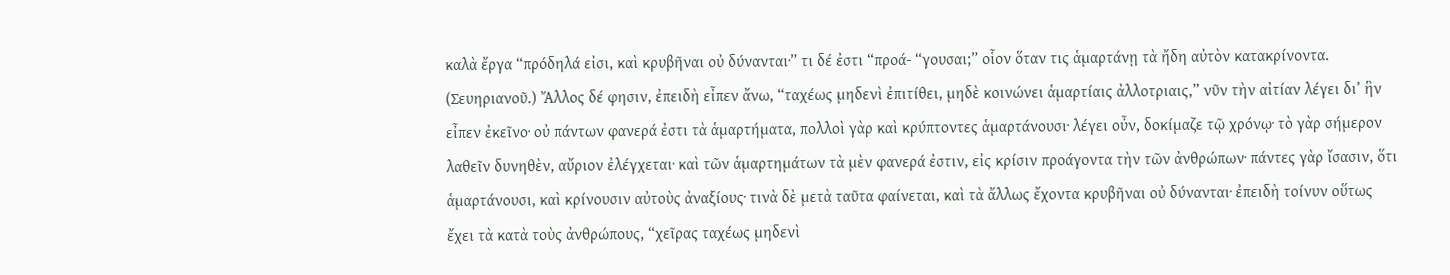καλὰ ἔργα “πρόδηλά εἰσι, καὶ κρυβῆναι οὐ δύνανται·” τι δέ ἐστι “προά- “γουσαι;” οἷον ὅταν τις ἁμαρτάνῃ τὰ ἤδη αὐτὸν κατακρίνοντα. (Σευηριανοῦ.) Ἄλλος δέ φησιν, ἐπειδὴ εἶπεν ἄνω, “ταχέως μηδενὶ ἐπιτίθει, μηδὲ κοινώνει ἁμαρτίαις ἀλλοτριαις,” νῦν τὴν αἰτίαν λέγει δι’ ἣν εἶπεν ἐκεῖνο· οὐ πάντων φανερά ἐστι τὰ ἁμαρτήματα, πολλοὶ γὰρ καὶ κρύπτοντες ἁμαρτάνουσι· λέγει οὖν, δοκίμαζε τῷ χρόνῳ· τὸ γὰρ σήμερον λαθεῖν δυνηθὲν, αὔριον ἐλέγχεται· καὶ τῶν ἁμαρτημάτων τὰ μὲν φανερά ἐστιν, εἰς κρίσιν προάγοντα τὴν τῶν ἀνθρώπων· πάντες γὰρ ἴσασιν, ὅτι ἁμαρτάνουσι, καὶ κρίνουσιν αὐτοὺς ἀναξίους· τινὰ δὲ μετὰ ταῦτα φαίνεται, καὶ τὰ ἄλλως ἔχοντα κρυβῆναι οὐ δύνανται· ἐπειδὴ τοίνυν οὕτως ἔχει τὰ κατὰ τοὺς ἀνθρώπους, “χεῖρας ταχέως μηδενὶ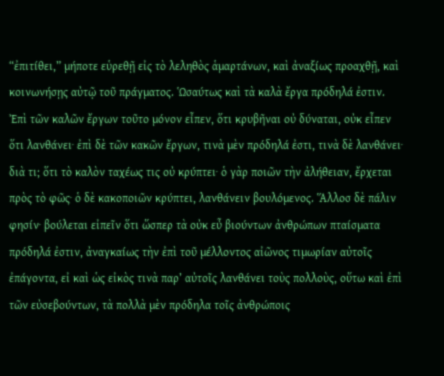“ἐπιτίθει,” μήποτε εὑρεθῇ εἰς τὸ λεληθὸς ἁμαρτάνων, καὶ ἀναξίως προαχθῇ, καὶ κοινωνήσῃς αὐτῷ τοῦ πράγματος. Ὡσαύτως καὶ τὰ καλὰ ἔργα πρόδηλά ἐστιν. Ἐπὶ τῶν καλῶν ἔργων τοῦτο μόνον εἶπεν, ὅτι κρυβῆναι οὐ δύναται, οὐκ εἶπεν ὅτι λανθάνει· ἐπὶ δὲ τῶν κακῶν ἔργων, τινὰ μὲν πρόδηλά ἐστι, τινὰ δὲ λανθάνει· διὰ τι; ὅτι τὸ καλὸν ταχέως τις οὐ κρύπτει· ὁ γὰρ ποιῶν τὴν ἀλήθειαν, ἔρχεται πρὸς τὸ φῶς· ὁ δὲ κακοποιῶν κρύπτει, λανθάνειν βουλόμενος. Ἅλλοσ δὲ πάλιν φησίν· βούλεται εἰπεῖν ὅτι ὥσπερ τὰ οὐκ εὖ βιούντων ἀνθρώπων πταίσματα πρόδηλά ἐστιν, ἀναγκαίως τὴν ἐπὶ τοῦ μέλλοντος αἰῶνος τιμωρίαν αὐτοῖς ἐπάγοντα, εἰ καὶ ὡς εἰκὸς τινὰ παρ’ αὐτοῖς λανθάνει τοὺς πολλοὺς, οὕτω καὶ ἐπὶ τῶν εὐσεβούντων, τὰ πολλὰ μὲν πρόδηλα τοῖς ἀνθρώποις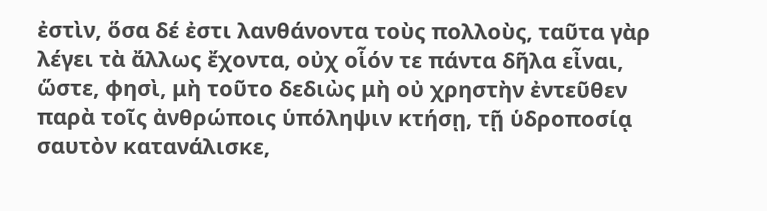ἐστὶν, ὅσα δέ ἐστι λανθάνοντα τοὺς πολλοὺς, ταῦτα γὰρ λέγει τὰ ἄλλως ἔχοντα, οὐχ οἷόν τε πάντα δῆλα εἶναι, ὥστε, φησὶ, μὴ τοῦτο δεδιὼς μὴ οὐ χρηστὴν ἐντεῦθεν παρὰ τοῖς ἀνθρώποις ὑπόληψιν κτήσῃ, τῇ ὑδροποσίᾳ σαυτὸν κατανάλισκε,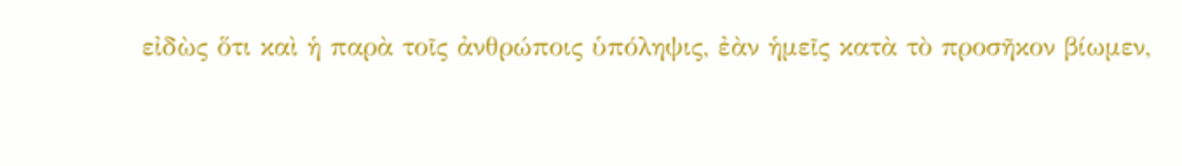εἰδὼς ὅτι καὶ ἡ παρὰ τοῖς ἀνθρώποις ὑπόληψις, ἐὰν ἡμεῖς κατὰ τὸ προσῆκον βίωμεν,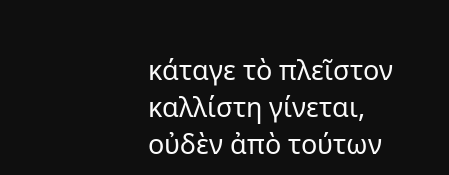κάταγε τὸ πλεῖστον καλλίστη γίνεται, οὐδὲν ἀπὸ τούτων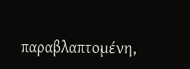παραβλαπτομένη,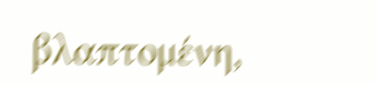βλαπτομένη,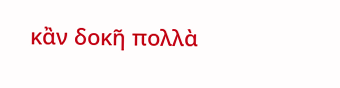κἂν δοκῆ πολλὰ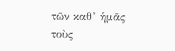τῶν καθ’ ἡμᾶς τοὺς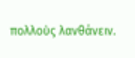πολλοὺς λανθάνειν.